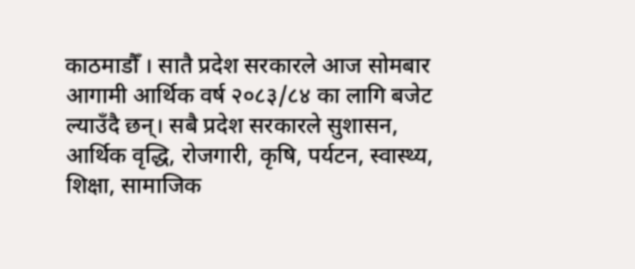काठमाडौँ । सातै प्रदेश सरकारले आज सोमबार आगामी आर्थिक वर्ष २०८३/८४ का लागि बजेट ल्याउँदै छन्। सबै प्रदेश सरकारले सुशासन, आर्थिक वृद्धि, रोजगारी, कृषि, पर्यटन, स्वास्थ्य, शिक्षा, सामाजिक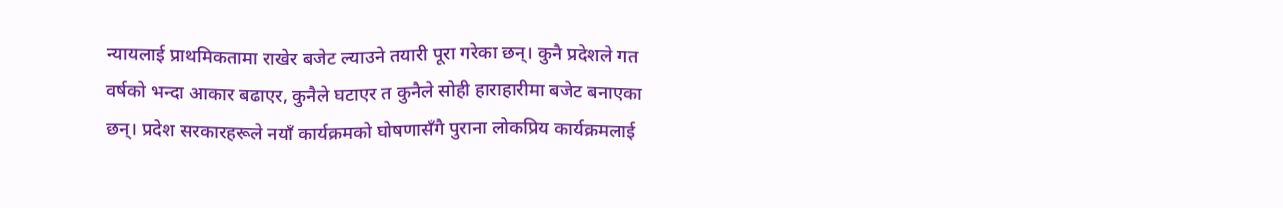न्यायलाई प्राथमिकतामा राखेर बजेट ल्याउने तयारी पूरा गरेका छन्। कुनै प्रदेशले गत वर्षको भन्दा आकार बढाएर, कुनैले घटाएर त कुनैले सोही हाराहारीमा बजेट बनाएका छन्। प्रदेश सरकारहरूले नयाँ कार्यक्रमको घोषणासँगै पुराना लोकप्रिय कार्यक्रमलाई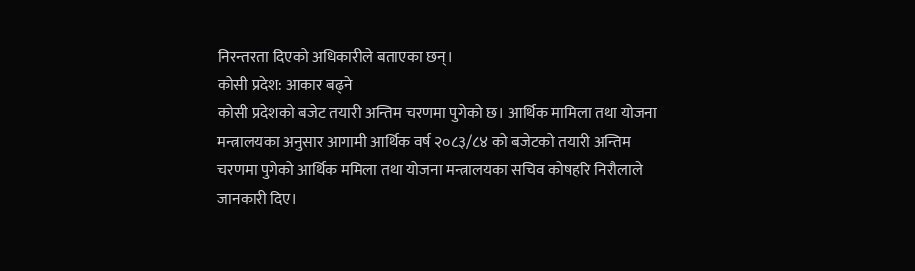निरन्तरता दिएको अधिकारीले बताएका छन्।
कोसी प्रदेश: आकार बढ्ने
कोसी प्रदेशको बजेट तयारी अन्तिम चरणमा पुगेको छ। आर्थिक मामिला तथा योजना मन्त्रालयका अनुसार आगामी आर्थिक वर्ष २०८३/८४ को बजेटको तयारी अन्तिम चरणमा पुगेको आर्थिक ममिला तथा योजना मन्त्रालयका सचिव कोषहरि निरौलाले जानकारी दिए।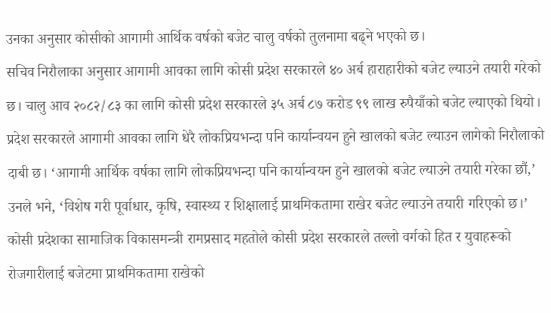उनका अनुसार कोसीको आगामी आर्थिक वर्षको बजेट चालु वर्षको तुलनामा बढ्ने भएको छ।
सचिव निरौलाका अनुसार आगामी आवका लागि कोसी प्रदेश सरकारले ४० अर्ब हाराहारीको बजेट ल्याउने तयारी गरेको छ। चालु आव २०८२/८३ का लागि कोसी प्रदेश सरकारले ३५ अर्ब ८७ करोड ९९ लाख रुपैयाँको बजेट ल्याएको थियो। प्रदेश सरकारले आगामी आवका लागि धेरै लोकप्रियभन्दा पनि कार्यान्वयन हुने खालको बजेट ल्याउन लागेको निरौलाको दाबी छ। ‘आगामी आर्थिक वर्षका लागि लोकप्रियभन्दा पनि कार्यान्वयन हुने खालको बजेट ल्याउने तयारी गरेका छौं,’ उनले भने, ‘विशेष गरी पूर्वाधार, कृषि, स्वास्थ्य र शिक्षालाई प्राथमिकतामा राखेर बजेट ल्याउने तयारी गरिएको छ।’
कोसी प्रदेशका सामाजिक विकासमन्त्री रामप्रसाद महतोले कोसी प्रदेश सरकारले तल्लो वर्गको हित र युवाहरूको रोजगारीलाई बजेटमा प्राथमिकतामा राखेको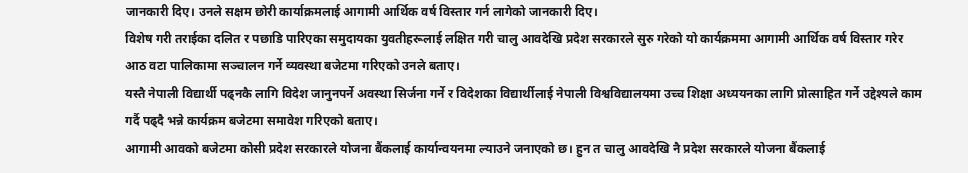जानकारी दिए। उनले सक्षम छोरी कार्याक्रमलाई आगामी आर्थिक वर्ष विस्तार गर्न लागेको जानकारी दिए।
विशेष गरी तराईका दलित र पछाडि पारिएका समुदायका युवतीहरूलाई लक्षित गरी चालु आवदेखि प्रदेश सरकारले सुरु गरेको यो कार्यक्रममा आगामी आर्थिक वर्ष विस्तार गरेर आठ वटा पालिकामा सञ्चालन गर्ने व्यवस्था बजेटमा गरिएको उनले बताए।
यस्तै नेपाली विद्यार्थी पढ्नकै लागि विदेश जानुनपर्ने अवस्था सिर्जना गर्ने र विदेशका विद्यार्थीलाई नेपाली विश्वविद्यालयमा उच्च शिक्षा अध्ययनका लागि प्रोत्साहित गर्ने उद्देश्यले काम गर्दै पढ्दै भन्ने कार्यक्रम बजेटमा समावेश गरिएको बताए।
आगामी आवको बजेटमा कोसी प्रदेश सरकारले योजना बैंकलाई कार्यान्वयनमा ल्याउने जनाएको छ। हुन त चालु आवदेखि नै प्रदेश सरकारले योजना बैंकलाई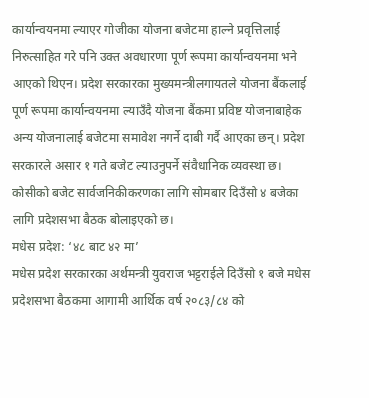कार्यान्वयनमा ल्याएर गोजीका योजना बजेटमा हाल्ने प्रवृत्तिलाई निरुत्साहित गरे पनि उक्त अवधारणा पूर्ण रूपमा कार्यान्वयनमा भने आएको थिएन। प्रदेश सरकारका मुख्यमन्त्रीलगायतले योजना बैंकलाई पूर्ण रूपमा कार्यान्वयनमा ल्याउँदै योजना बैंकमा प्रविष्ट योजनाबाहेक अन्य योजनालाई बजेटमा समावेश नगर्ने दाबी गर्दै आएका छन्। प्रदेश सरकारले असार १ गते बजेट ल्याउनुपर्ने संवैधानिक व्यवस्था छ। कोसीको बजेट सार्वजनिकीकरणका लागि सोमबार दिउँसो ४ बजेका लागि प्रदेशसभा बैठक बोलाइएको छ।
मधेस प्रदेश: ‘४८ बाट ४२ मा’
मधेस प्रदेश सरकारका अर्थमन्त्री युवराज भट्टराईले दिउँसो १ बजे मधेस प्रदेशसभा बैठकमा आगामी आर्थिक वर्ष २०८३/८४ को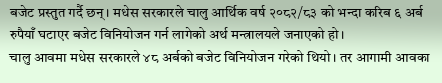बजेट प्रस्तुत गर्दै छन्। मधेस सरकारले चालु आर्थिक वर्ष २०८२/८३ को भन्दा करिब ६ अर्ब रुपैयाँ घटाएर बजेट विनियोजन गर्न लागेको अर्थ मन्त्रालयले जनाएको हो।
चालु आवमा मधेस सरकारले ४८ अर्बको बजेट विनियोजन गरेको थियो। तर आगामी आवका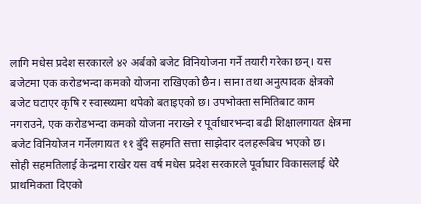लागि मधेस प्रदेश सरकारले ४२ अर्बको बजेट विनियोजना गर्ने तयारी गरेका छन्। यस बजेटमा एक करोडभन्दा कमको योजना राखिएको छैन। साना तथा अनुत्पादक क्षेत्रको बजेट घटाएर कृषि र स्वास्थ्यमा थपेको बताइएको छ। उपभोक्ता समितिबाट काम नगराउने, एक करोडभन्दा कमको योजना नराख्ने र पूर्वाधारभन्दा बढी शिक्षालगायत क्षेत्रमा बजेट विनियोजन गर्नेलगायत ११ बुँदे सहमति सत्ता साझेदार दलहरूबिच भएको छ।
सोही सहमतिलाई केन्द्रमा राखेर यस वर्ष मधेस प्रदेश सरकारले पूर्वाधार विकासलाई धेरै प्राथमिकता दिएको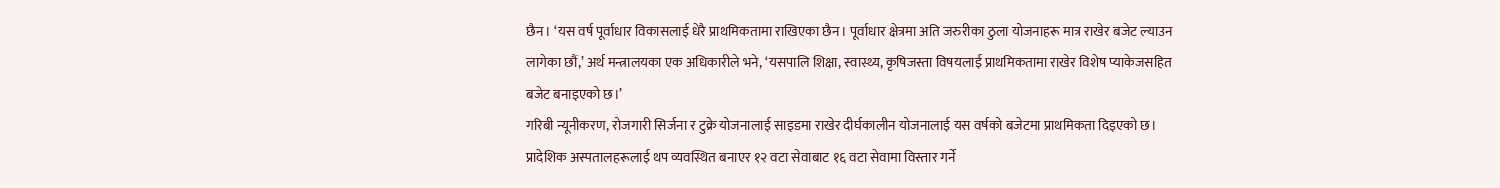छैन। ‘यस वर्ष पूर्वाधार विकासलाई धेरै प्राथमिकतामा राखिएका छैन। पूर्वाधार क्षेत्रमा अति जरुरीका ठुला योजनाहरू मात्र राखेर बजेट ल्याउन लागेका छौं,’ अर्थ मन्त्रालयका एक अधिकारीले भने, ‘यसपालि शिक्षा, स्वास्थ्य, कृषिजस्ता विषयलाई प्राथमिकतामा राखेर विशेष प्याकेजसहित बजेट बनाइएको छ।’
गरिबी न्यूनीकरण, रोजगारी सिर्जना र टुक्रे योजनालाई साइडमा राखेर दीर्घकालीन योजनालाई यस वर्षको बजेटमा प्राथमिकता दिइएको छ।
प्रादेशिक अस्पतालहरूलाई थप व्यवस्थित बनाएर १२ वटा सेवाबाट १६ वटा सेवामा विस्तार गर्ने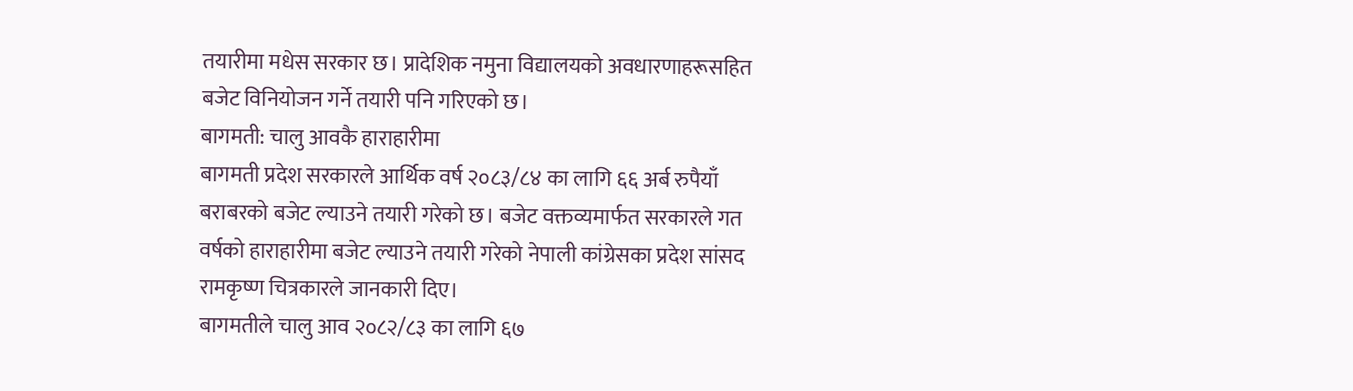तयारीमा मधेस सरकार छ। प्रादेशिक नमुना विद्यालयको अवधारणाहरूसहित बजेट विनियोजन गर्ने तयारी पनि गरिएको छ।
बागमती: चालु आवकै हाराहारीमा
बागमती प्रदेश सरकारले आर्थिक वर्ष २०८३/८४ का लागि ६६ अर्ब रुपैयाँ बराबरको बजेट ल्याउने तयारी गरेको छ। बजेट वक्तव्यमार्फत सरकारले गत वर्षको हाराहारीमा बजेट ल्याउने तयारी गरेको नेपाली कांग्रेसका प्रदेश सांसद रामकृष्ण चित्रकारले जानकारी दिए।
बागमतीले चालु आव २०८२/८३ का लागि ६७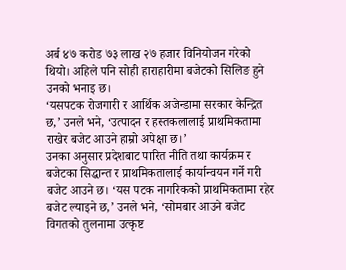अर्ब ४७ करोड ७३ लाख २७ हजार विनियोजन गरेको थियो। अहिले पनि सोही हाराहारीमा बजेटको सिलिङ हुने उनको भनाइ छ।
‘यसपटक रोजगारी र आर्थिक अजेन्डामा सरकार केन्द्रित छ,’ उनले भने, ‘उत्पादन र हस्तकलालाई प्राथमिकतामा राखेर बजेट आउने हाम्रो अपेक्षा छ।’
उनका अनुसार प्रदेशबाट पारित नीति तथा कार्यक्रम र बजेटका सिद्धान्त र प्राथमिकतालाई कार्यान्वयन गर्ने गरी बजेट आउने छ। ‘यस पटक नागरिकको प्राथमिकतामा रहेर बजेट ल्याइने छ,’ उनले भने, ‘सोमबार आउने बजेट विगतको तुलनामा उत्कृष्ट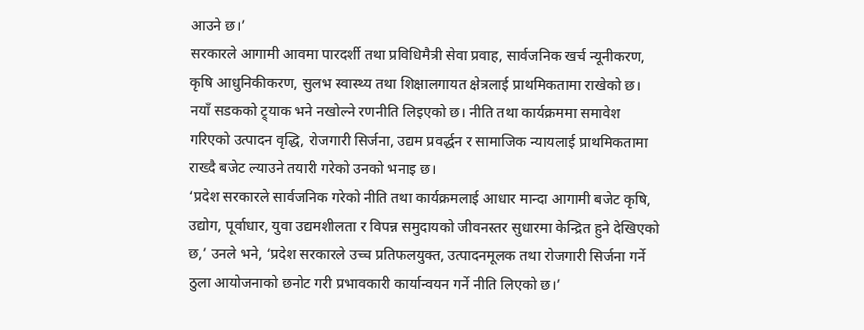आउने छ।’
सरकारले आगामी आवमा पारदर्शी तथा प्रविधिमैत्री सेवा प्रवाह, सार्वजनिक खर्च न्यूनीकरण, कृषि आधुनिकीकरण, सुलभ स्वास्थ्य तथा शिक्षालगायत क्षेत्रलाई प्राथमिकतामा राखेको छ। नयाँ सडकको ट्र्याक भने नखोल्ने रणनीति लिइएको छ। नीति तथा कार्यक्रममा समावेश गरिएको उत्पादन वृद्धि, रोजगारी सिर्जना, उद्यम प्रवर्द्धन र सामाजिक न्यायलाई प्राथमिकतामा राख्दै बजेट ल्याउने तयारी गरेको उनको भनाइ छ।
‘प्रदेश सरकारले सार्वजनिक गरेको नीति तथा कार्यक्रमलाई आधार मान्दा आगामी बजेट कृषि, उद्योग, पूर्वाधार, युवा उद्यमशीलता र विपन्न समुदायको जीवनस्तर सुधारमा केन्द्रित हुने देखिएको छ,’ उनले भने, ‘प्रदेश सरकारले उच्च प्रतिफलयुक्त, उत्पादनमूलक तथा रोजगारी सिर्जना गर्ने ठुला आयोजनाको छनोट गरी प्रभावकारी कार्यान्वयन गर्ने नीति लिएको छ।’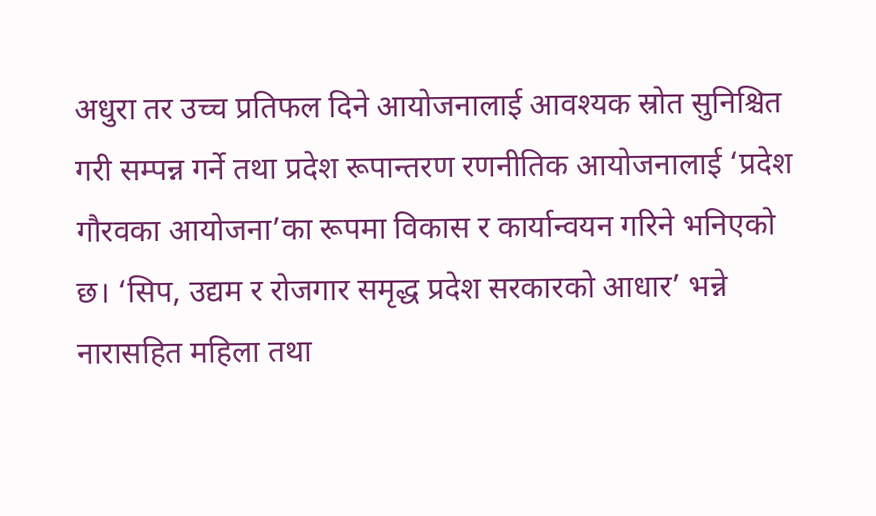अधुरा तर उच्च प्रतिफल दिने आयोजनालाई आवश्यक स्रोत सुनिश्चित गरी सम्पन्न गर्ने तथा प्रदेश रूपान्तरण रणनीतिक आयोजनालाई ‘प्रदेश गौरवका आयोजना’का रूपमा विकास र कार्यान्वयन गरिने भनिएको छ। ‘सिप, उद्यम र रोजगार समृद्ध प्रदेश सरकारको आधार’ भन्ने नारासहित महिला तथा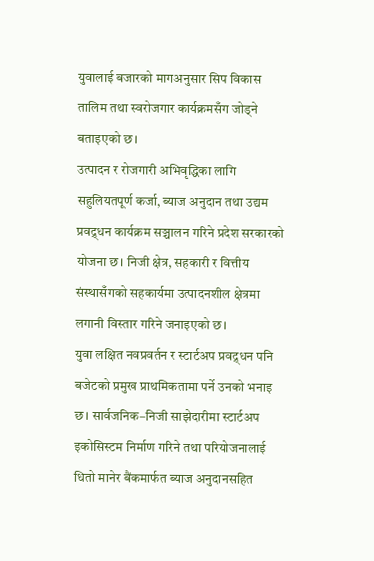युवालाई बजारको मागअनुसार सिप विकास तालिम तथा स्वरोजगार कार्यक्रमसँग जोड्ने बताइएको छ।
उत्पादन र रोजगारी अभिवृद्धिका लागि सहुलियतपूर्ण कर्जा, ब्याज अनुदान तथा उद्यम प्रवद्र्धन कार्यक्रम सञ्चालन गरिने प्रदेश सरकारको योजना छ। निजी क्षेत्र, सहकारी र वित्तीय संस्थासँगको सहकार्यमा उत्पादनशील क्षेत्रमा लगानी विस्तार गरिने जनाइएको छ।
युवा लक्षित नवप्रवर्तन र स्टार्टअप प्रवद्र्धन पनि बजेटको प्रमुख प्राथमिकतामा पर्ने उनको भनाइ छ। सार्वजनिक–निजी साझेदारीमा स्टार्टअप इकोसिस्टम निर्माण गरिने तथा परियोजनालाई धितो मानेर बैंकमार्फत ब्याज अनुदानसहित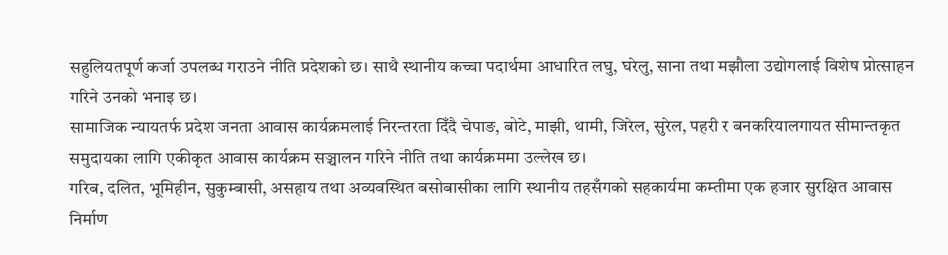सहुलियतपूर्ण कर्जा उपलब्ध गराउने नीति प्रदेशको छ। साथै स्थानीय कच्चा पदार्थमा आधारित लघु, घरेलु, साना तथा मझौला उद्योगलाई विशेष प्रोत्साहन गरिने उनको भनाइ छ।
सामाजिक न्यायतर्फ प्रदेश जनता आवास कार्यक्रमलाई निरन्तरता दिँदै चेपाङ, बोटे, माझी, थामी, जिरेल, सुरेल, पहरी र बनकरियालगायत सीमान्तकृत समुदायका लागि एकीकृत आवास कार्यक्रम सञ्चालन गरिने नीति तथा कार्यक्रममा उल्लेख छ।
गरिब, दलित, भूमिहीन, सुकुम्बासी, असहाय तथा अव्यवस्थित बसोबासीका लागि स्थानीय तहसँगको सहकार्यमा कम्तीमा एक हजार सुरक्षित आवास निर्माण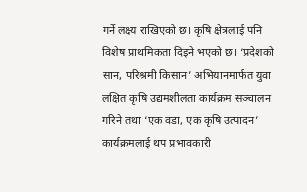गर्ने लक्ष्य राखिएको छ। कृषि क्षेत्रलाई पनि विशेष प्राथमिकता दिइने भएको छ। ‘प्रदेशको सान, परिश्रमी किसान’ अभियानमार्फत युवा लक्षित कृषि उद्यमशीलता कार्यक्रम सञ्चालन गरिने तथा ‘एक वडा, एक कृषि उत्पादन’ कार्यक्रमलाई थप प्रभावकारी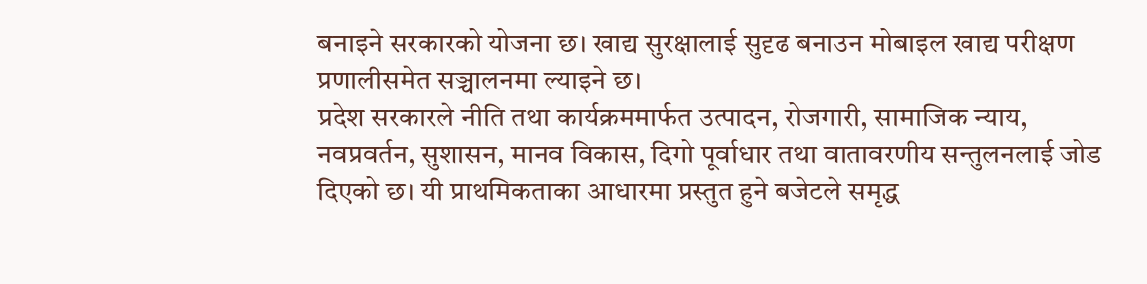बनाइने सरकारको योजना छ। खाद्य सुरक्षालाई सुदृढ बनाउन मोबाइल खाद्य परीक्षण प्रणालीसमेत सञ्चालनमा ल्याइने छ।
प्रदेश सरकारले नीति तथा कार्यक्रममार्फत उत्पादन, रोजगारी, सामाजिक न्याय, नवप्रवर्तन, सुशासन, मानव विकास, दिगो पूर्वाधार तथा वातावरणीय सन्तुलनलाई जोड दिएको छ। यी प्राथमिकताका आधारमा प्रस्तुत हुने बजेटले समृद्ध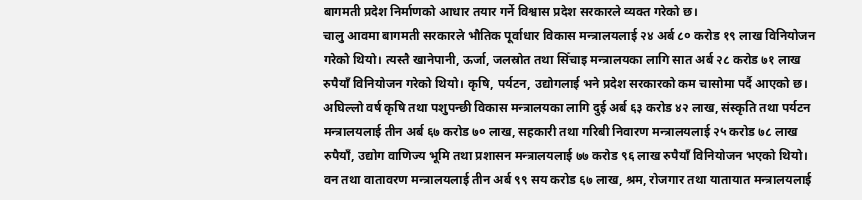बागमती प्रदेश निर्माणको आधार तयार गर्ने विश्वास प्रदेश सरकारले व्यक्त गरेको छ।
चालु आवमा बागमती सरकारले भौतिक पूर्वाधार विकास मन्त्रालयलाई २४ अर्ब ८० करोड १९ लाख विनियोजन गरेको थियो। त्यस्तै खानेपानी, ऊर्जा, जलस्रोत तथा सिँचाइ मन्त्रालयका लागि सात अर्ब २८ करोड ७१ लाख रुपैयाँ विनियोजन गरेको थियो। कृषि, पर्यटन, उद्योगलाई भने प्रदेश सरकारको कम चासोमा पर्दै आएको छ।
अघिल्लो वर्ष कृषि तथा पशुपन्छी विकास मन्त्रालयका लागि दुई अर्ब ६३ करोड ४२ लाख, संस्कृति तथा पर्यटन मन्त्रालयलाई तीन अर्ब ६७ करोड ७० लाख, सहकारी तथा गरिबी निवारण मन्त्रालयलाई २५ करोड ७८ लाख रुपैयाँ, उद्योग वाणिज्य भूमि तथा प्रशासन मन्त्रालयलाई ७७ करोड ९६ लाख रुपैयाँ विनियोजन भएको थियो।
वन तथा वातावरण मन्त्रालयलाई तीन अर्ब ९९ सय करोड ६७ लाख, श्रम, रोजगार तथा यातायात मन्त्रालयलाई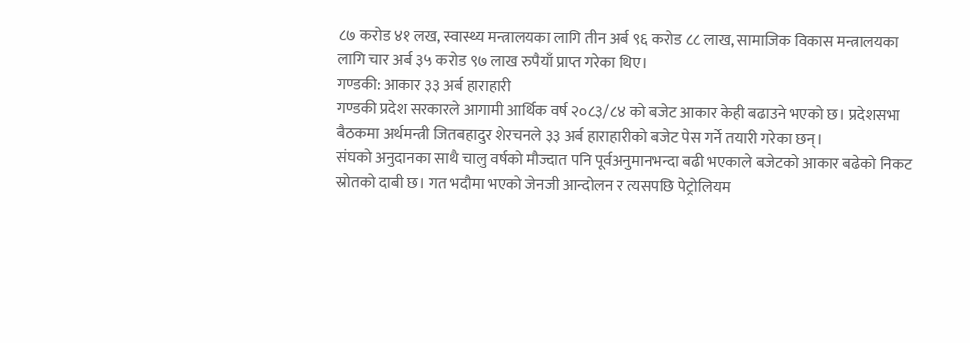८७ करोड ४१ लख, स्वास्थ्य मन्त्रालयका लागि तीन अर्ब ९६ करोड ८८ लाख, सामाजिक विकास मन्त्रालयका लागि चार अर्ब ३५ करोड ९७ लाख रुपैयाँ प्राप्त गरेका थिए।
गण्डकी: आकार ३३ अर्ब हाराहारी
गण्डकी प्रदेश सरकारले आगामी आर्थिक वर्ष २०८३/८४ को बजेट आकार केही बढाउने भएको छ। प्रदेशसभा बैठकमा अर्थमन्त्री जितबहादुर शेरचनले ३३ अर्ब हाराहारीको बजेट पेस गर्ने तयारी गरेका छन्।
संघको अनुदानका साथै चालु वर्षको मौज्दात पनि पूर्वअनुमानभन्दा बढी भएकाले बजेटको आकार बढेको निकट स्रोतको दाबी छ। गत भदौमा भएको जेनजी आन्दोलन र त्यसपछि पेट्रोलियम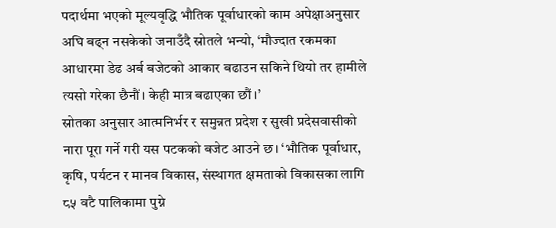पदार्थमा भएको मूल्यवृद्धि भौतिक पूर्वाधारको काम अपेक्षाअनुसार अघि बढ्न नसकेको जनाउँदै स्रोतले भन्यो, ‘मौज्दात रकमका आधारमा डेढ अर्ब बजेटको आकार बढाउन सकिने थियो तर हामीले त्यसो गरेका छैनौं। केही मात्र बढाएका छौं।’
स्रोतका अनुसार आत्मनिर्भर र समुन्नत प्रदेश र सुखी प्रदेसवासीको नारा पूरा गर्ने गरी यस पटकको बजेट आउने छ। ‘भौतिक पूर्वाधार, कृषि, पर्यटन र मानव विकास, संस्थागत क्षमताको विकासका लागि ८५ वटै पालिकामा पुग्ने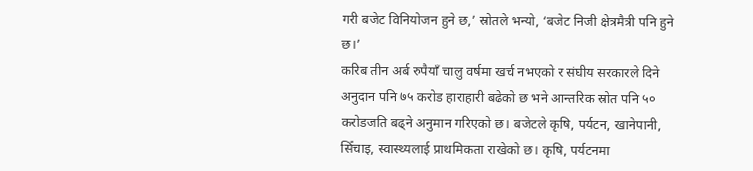गरी बजेट विनियोजन हुने छ,’ स्रोतले भन्यो, ‘बजेट निजी क्षेत्रमैत्री पनि हुने छ।’
करिब तीन अर्ब रुपैयाँ चालु वर्षमा खर्च नभएको र संघीय सरकारले दिने अनुदान पनि ७५ करोड हाराहारी बढेको छ भने आन्तरिक स्रोत पनि ५० करोडजति बढ्ने अनुमान गरिएको छ। बजेटले कृषि, पर्यटन, खानेपानी, सिँचाइ, स्वास्थ्यलाई प्राथमिकता राखेको छ। कृषि, पर्यटनमा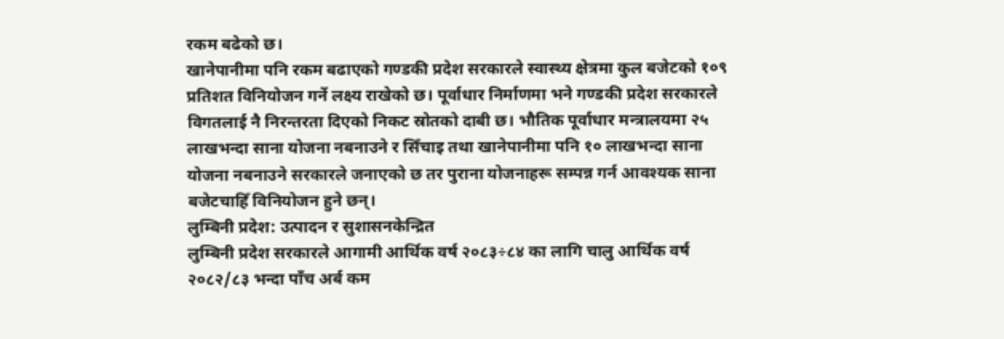रकम बढेको छ।
खानेपानीमा पनि रकम बढाएको गण्डकी प्रदेश सरकारले स्वास्थ्य क्षेत्रमा कुल बजेटको १०९ प्रतिशत विनियोजन गर्ने लक्ष्य राखेको छ। पूर्वाधार निर्माणमा भने गण्डकी प्रदेश सरकारले विगतलाई नै निरन्तरता दिएको निकट स्रोतको दाबी छ। भौतिक पूर्वाधार मन्त्रालयमा २५ लाखभन्दा साना योजना नबनाउने र सिँचाइ तथा खानेपानीमा पनि १० लाखभन्दा साना योजना नबनाउने सरकारले जनाएको छ तर पुराना योजनाहरू सम्पन्न गर्न आवश्यक साना बजेटचाहिँ विनियोजन हुने छन्।
लुम्बिनी प्रदेश: उत्पादन र सुशासनकेन्द्रित
लुम्बिनी प्रदेश सरकारले आगामी आर्थिक वर्ष २०८३÷८४ का लागि चालु आर्थिक वर्ष २०८२/८३ भन्दा पाँच अर्ब कम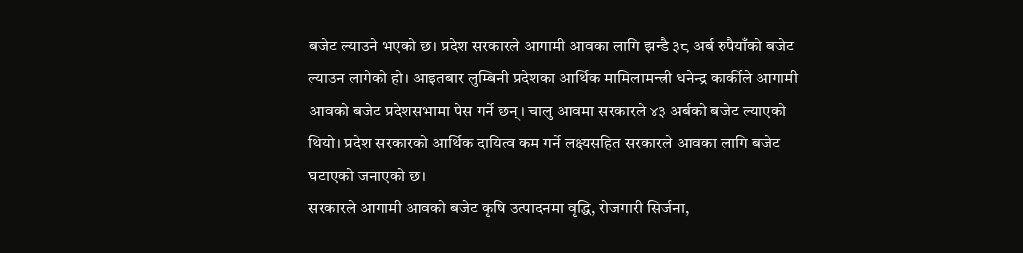बजेट ल्याउने भएको छ। प्रदेश सरकारले आगामी आवका लागि झन्डै ३८ अर्ब रुपैयाँको बजेट ल्याउन लागेको हो। आइतबार लुम्बिनी प्रदेशका आर्थिक मामिलामन्त्री धनेन्द्र कार्कीले आगामी आवको बजेट प्रदेशसभामा पेस गर्ने छन्। चालु आवमा सरकारले ४३ अर्बको बजेट ल्याएको थियो। प्रदेश सरकारको आर्थिक दायित्व कम गर्ने लक्ष्यसहित सरकारले आवका लागि बजेट घटाएको जनाएको छ।
सरकारले आगामी आवको बजेट कृषि उत्पादनमा वृद्धि, रोजगारी सिर्जना,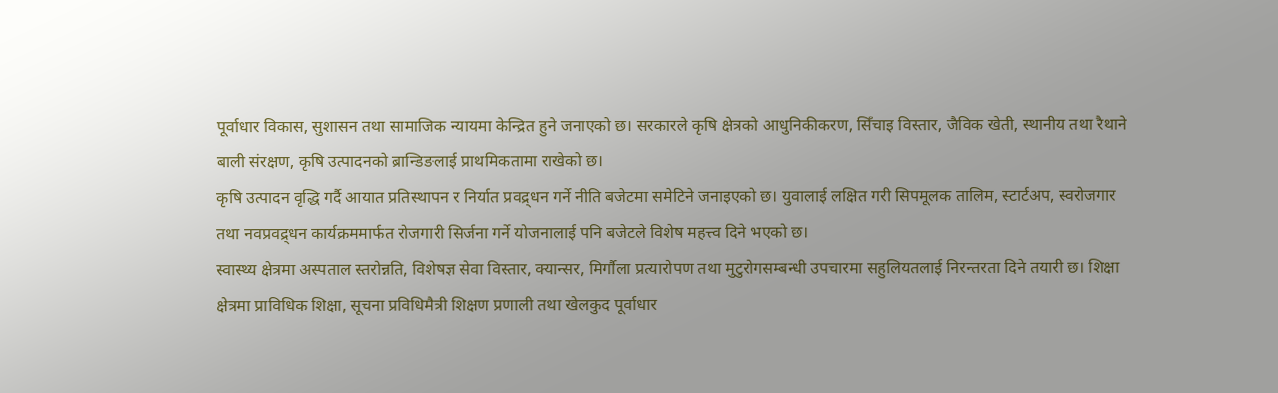पूर्वाधार विकास, सुशासन तथा सामाजिक न्यायमा केन्द्रित हुने जनाएको छ। सरकारले कृषि क्षेत्रको आधुनिकीकरण, सिँचाइ विस्तार, जैविक खेती, स्थानीय तथा रैथाने बाली संरक्षण, कृषि उत्पादनको ब्रान्डिङलाई प्राथमिकतामा राखेको छ।
कृषि उत्पादन वृद्धि गर्दै आयात प्रतिस्थापन र निर्यात प्रवद्र्धन गर्ने नीति बजेटमा समेटिने जनाइएको छ। युवालाई लक्षित गरी सिपमूलक तालिम, स्टार्टअप, स्वरोजगार तथा नवप्रवद्र्धन कार्यक्रममार्फत रोजगारी सिर्जना गर्ने योजनालाई पनि बजेटले विशेष महत्त्व दिने भएको छ।
स्वास्थ्य क्षेत्रमा अस्पताल स्तरोन्नति, विशेषज्ञ सेवा विस्तार, क्यान्सर, मिर्गौला प्रत्यारोपण तथा मुटुरोगसम्बन्धी उपचारमा सहुलियतलाई निरन्तरता दिने तयारी छ। शिक्षा क्षेत्रमा प्राविधिक शिक्षा, सूचना प्रविधिमैत्री शिक्षण प्रणाली तथा खेलकुद पूर्वाधार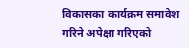विकासका कार्यक्रम समावेश गरिने अपेक्षा गरिएको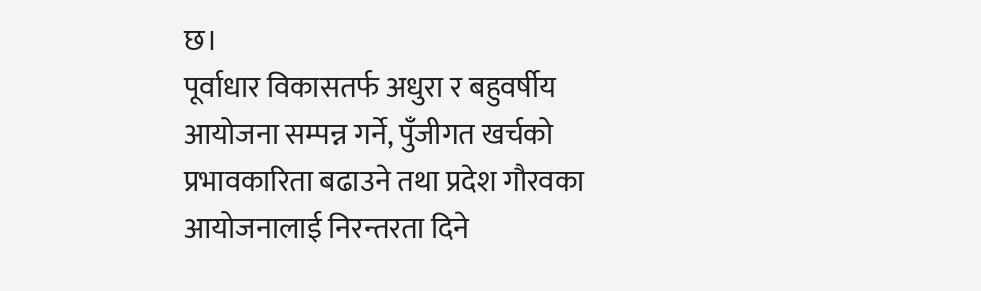छ।
पूर्वाधार विकासतर्फ अधुरा र बहुवर्षीय आयोजना सम्पन्न गर्ने, पुँजीगत खर्चको प्रभावकारिता बढाउने तथा प्रदेश गौरवका आयोजनालाई निरन्तरता दिने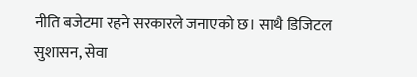नीति बजेटमा रहने सरकारले जनाएको छ। साथै डिजिटल सुशासन, सेवा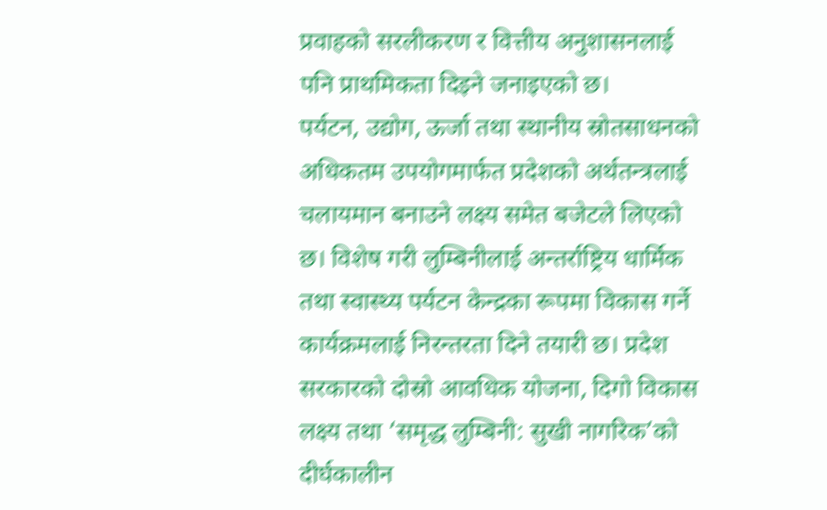प्रवाहको सरलीकरण र वित्तीय अनुशासनलाई पनि प्राथमिकता दिइने जनाइएको छ।
पर्यटन, उद्योग, ऊर्जा तथा स्थानीय स्रोतसाधनको अधिकतम उपयोगमार्फत प्रदेशको अर्थतन्त्रलाई चलायमान बनाउने लक्ष्य समेत बजेटले लिएको छ। विशेष गरी लुम्बिनीलाई अन्तर्राष्ट्रिय धार्मिक तथा स्वास्थ्य पर्यटन केन्द्रका रूपमा विकास गर्ने कार्यक्रमलाई निरन्तरता दिने तयारी छ। प्रदेश सरकारको दोस्रो आवधिक योजना, दिगो विकास लक्ष्य तथा ‘समृद्ध लुम्बिनी: सुखी नागरिक’को दीर्घकालीन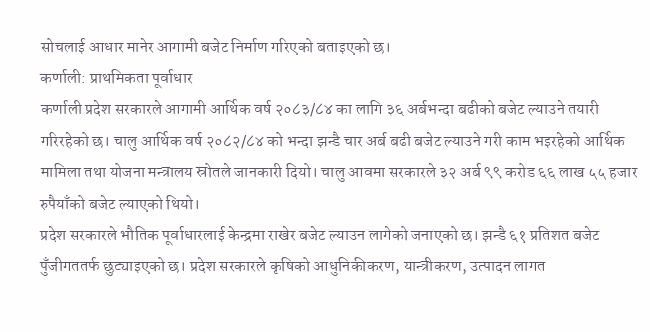सोचलाई आधार मानेर आगामी बजेट निर्माण गरिएको बताइएको छ।
कर्णाली: प्राथमिकता पूर्वाधार
कर्णाली प्रदेश सरकारले आगामी आर्थिक वर्ष २०८३/८४ का लागि ३६ अर्बभन्दा बढीको बजेट ल्याउने तयारी गरिरहेको छ। चालु आर्थिक वर्ष २०८२/८४ को भन्दा झन्डै चार अर्ब बढी बजेट ल्याउने गरी काम भइरहेको आर्थिक मामिला तथा योजना मन्त्रालय स्रोतले जानकारी दियो। चालु आवमा सरकारले ३२ अर्ब ९९ करोड ६६ लाख ५५ हजार रुपैयाँको बजेट ल्याएको थियो।
प्रदेश सरकारले भौतिक पूर्वाधारलाई केन्द्रमा राखेर बजेट ल्याउन लागेको जनाएको छ। झन्डै ६१ प्रतिशत बजेट पुँजीगततर्फ छुट्याइएको छ। प्रदेश सरकारले कृषिको आधुनिकीकरण, यान्त्रीकरण, उत्पादन लागत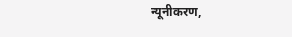न्यूनीकरण,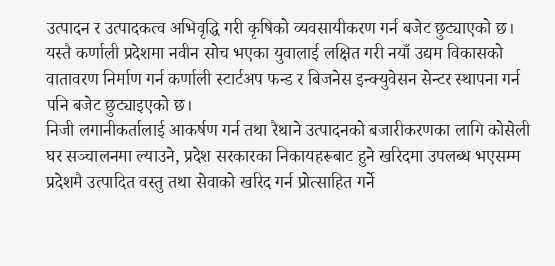उत्पादन र उत्पादकत्व अभिवृद्धि गरी कृषिको व्यवसायीकरण गर्न बजेट छुट्याएको छ।
यस्तै कर्णाली प्रदेशमा नवीन सोच भएका युवालाई लक्षित गरी नयाँ उद्यम विकासको वातावरण निर्माण गर्न कर्णाली स्टार्टअप फन्ड र बिजनेस इन्क्युवेसन सेन्टर स्थापना गर्न पनि बजेट छुट्याइएको छ।
निजी लगानीकर्तालाई आकर्षण गर्न तथा रैथाने उत्पादनको बजारीकरणका लागि कोसेली घर सञ्चालनमा ल्याउने, प्रदेश सरकारका निकायहरूबाट हुने खरिदमा उपलब्ध भएसम्म प्रदेशमै उत्पादित वस्तु तथा सेवाको खरिद गर्न प्रोत्साहित गर्ने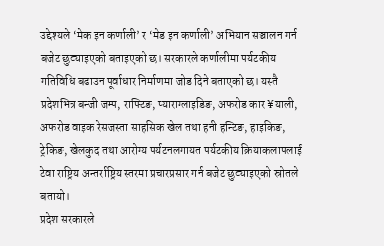उद्देश्यले ‘मेक इन कर्णाली’ र ‘मेड इन कर्णाली’ अभियान सञ्चालन गर्न बजेट छुट्याइएको बताइएको छ। सरकारले कर्णालीमा पर्यटकीय गतिविधि बढाउन पूर्वाधार निर्माणमा जोड दिने बताएको छ। यस्तै प्रदेशभित्र बन्जी जम्प, राफ्टिङ, प्याराग्लाइडिङ, अफरोड कार ¥याली, अफरोड वाइक रेसजस्ता साहसिक खेल तथा हनी हन्टिङ, हाइकिङ, ट्रेकिङ, खेलकुद तथा आरोग्य पर्यटनलगायत पर्यटकीय क्रियाकलापलाई टेवा राष्ट्रिय अन्तर्राष्ट्रिय स्तरमा प्रचारप्रसार गर्न बजेट छुट्याइएको स्रोतले बतायो।
प्रदेश सरकारले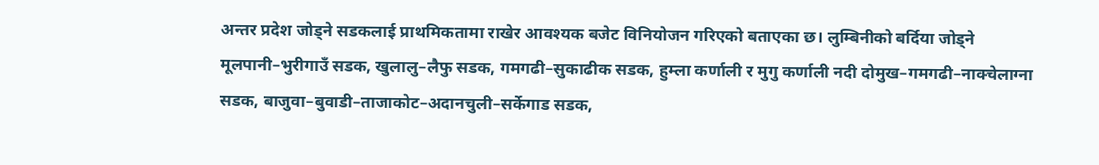अन्तर प्रदेश जोड्ने सडकलाई प्राथमिकतामा राखेर आवश्यक बजेट विनियोजन गरिएको बताएका छ। लुम्बिनीको बर्दिया जोड्ने मूलपानी–भुरीगाउँ सडक, खुलालु–लैफु सडक, गमगढी–सुकाढीक सडक, हुम्ला कर्णाली र मुगु कर्णाली नदी दोमुख–गमगढी–नाक्चेलाग्ना सडक, बाजुवा–बुवाडी–ताजाकोट–अदानचुली–सर्केगाड सडक,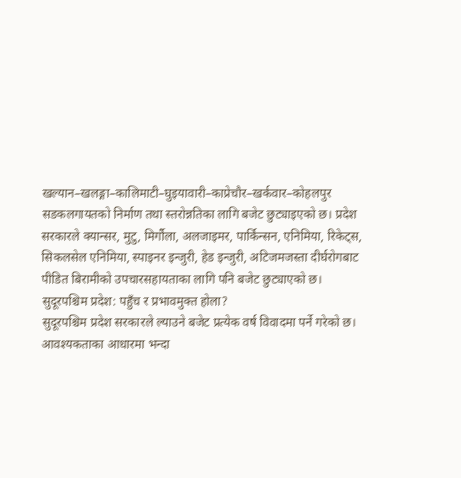खल्यान–खलङ्गा–कालिमाटी–घुइयावारी–काप्रेचौर–खर्कवार–कोहलपुर सडकलगायतको निर्माण तथा स्तरोन्नतिका लागि बजेट छुट्याइएको छ। प्रदेश सरकारले क्यान्सर, मुटु, मिर्गौला, अलजाइमर, पार्किन्सन, एनिमिया, रिकेट्स, सिकलसेल एनिमिया, स्पाइनर इन्जुरी, हेड इन्जुरी, अटिजमजस्ता दीर्घरोगबाट पीडित बिरामीको उपचारसहायताका लागि पनि बजेट छुट्याएको छ।
सुदूरपश्चिम प्रदेश: पहुँच र प्रभावमुक्त होला?
सुदूरपश्चिम प्रदेश सरकारले ल्याउने बजेट प्रत्येक वर्ष विवादमा पर्ने गरेको छ। आवश्यकताका आधारमा भन्दा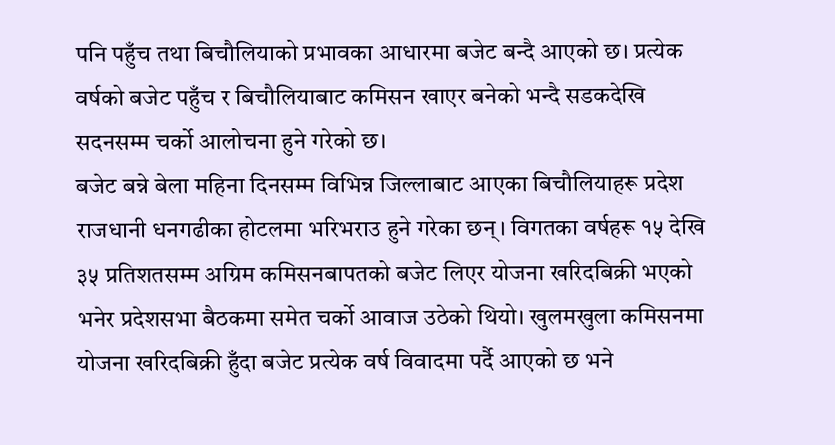पनि पहुँच तथा बिचौलियाको प्रभावका आधारमा बजेट बन्दै आएको छ। प्रत्येक वर्षको बजेट पहुँच र बिचौलियाबाट कमिसन खाएर बनेको भन्दै सडकदेखि सदनसम्म चर्को आलोचना हुने गरेको छ।
बजेट बन्ने बेला महिना दिनसम्म विभिन्न जिल्लाबाट आएका बिचौलियाहरू प्रदेश राजधानी धनगढीका होटलमा भरिभराउ हुने गरेका छन्। विगतका वर्षहरू १५ देखि ३५ प्रतिशतसम्म अग्रिम कमिसनबापतको बजेट लिएर योजना खरिदबिक्री भएको भनेर प्रदेशसभा बैठकमा समेत चर्को आवाज उठेको थियो। खुलमखुला कमिसनमा योजना खरिदबिक्री हुँदा बजेट प्रत्येक वर्ष विवादमा पर्दै आएको छ भने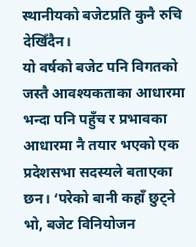स्थानीयको बजेटप्रति कुनै रुचि देखिँदैन।
यो वर्षको बजेट पनि विगतको जस्तै आवश्यकताका आधारमा भन्दा पनि पहुँच र प्रभावका आधारमा नै तयार भएको एक प्रदेशसभा सदस्यले बताएका छन। ‘परेको बानी कहाँ छुट्ने भो, बजेट विनियोजन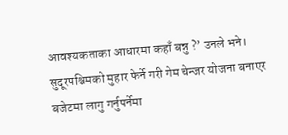आवश्यकताका आधारमा कहाँ बन्नु ?’ उनले भने। सुदूरपश्चिमको मुहार फेर्ने गरी गेम चेन्जर योजना बनाएर बजेटमा लागु गर्नुपर्नेमा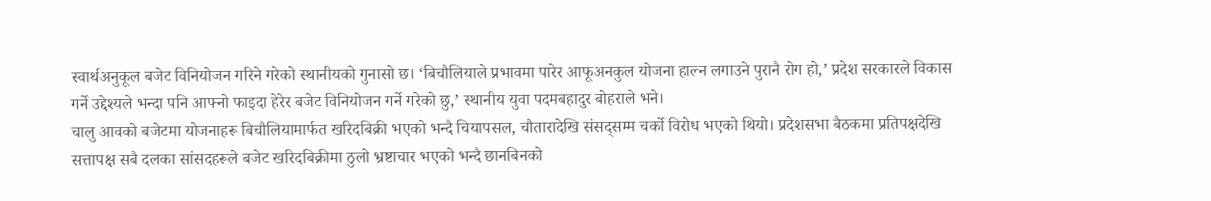स्वार्थअनुकूल बजेट विनियोजन गरिने गरेको स्थानीयको गुनासो छ। ‘बिचौलियाले प्रभावमा पारेर आफूअनकुल योजना हाल्न लगाउने पुरानै रोग हो,’ प्रदेश सरकारले विकास गर्ने उद्देश्यले भन्दा पनि आफ्नो फाइदा हेरेर बजेट विनियोजन गर्ने गरेको छु,’ स्थानीय युवा पदमबहादुर बोहराले भने।
चालु आवको बजेटमा योजनाहरू बिचौलियामार्फत खरिदबिक्री भएको भन्दै चियापसल, चौतारादेखि संसद्सम्म चर्को विरोध भएको थियो। प्रदेशसभा बैठकमा प्रतिपक्षदेखि सत्तापक्ष सबै दलका सांसदहरूले बजेट खरिदबिक्रीमा ठुलो भ्रष्टाचार भएको भन्दै छानबिनको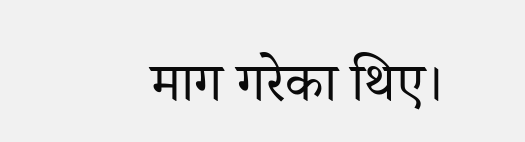माग गरेका थिए।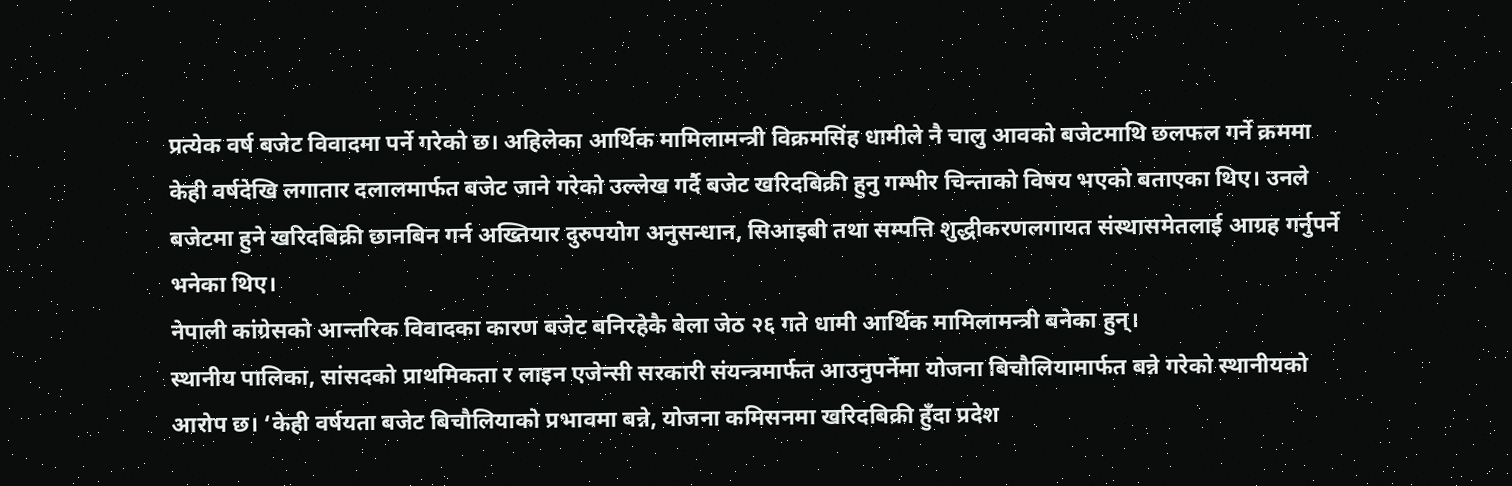प्रत्येक वर्ष बजेट विवादमा पर्ने गरेको छ। अहिलेका आर्थिक मामिलामन्त्री विक्रमसिंह धामीले नै चालु आवको बजेटमाथि छलफल गर्ने क्रममा केही वर्षदेखि लगातार दलालमार्फत बजेट जाने गरेको उल्लेख गर्दै बजेट खरिदबिक्री हुनु गम्भीर चिन्ताको विषय भएको बताएका थिए। उनले बजेटमा हुने खरिदबिक्री छानबिन गर्न अख्तियार दुरुपयोग अनुसन्धान, सिआइबी तथा सम्पत्ति शुद्धीकरणलगायत संस्थासमेतलाई आग्रह गर्नुपर्ने भनेका थिए।
नेपाली कांग्रेसको आन्तरिक विवादका कारण बजेट बनिरहेकै बेला जेठ २६ गते धामी आर्थिक मामिलामन्त्री बनेका हुन्।
स्थानीय पालिका, सांसदको प्राथमिकता र लाइन एजेन्सी सरकारी संयन्त्रमार्फत आउनुपर्नेमा योजना बिचौलियामार्फत बन्ने गरेको स्थानीयको आरोप छ। ‘केही वर्षयता बजेट बिचौलियाको प्रभावमा बन्ने, योजना कमिसनमा खरिदबिक्री हुँदा प्रदेश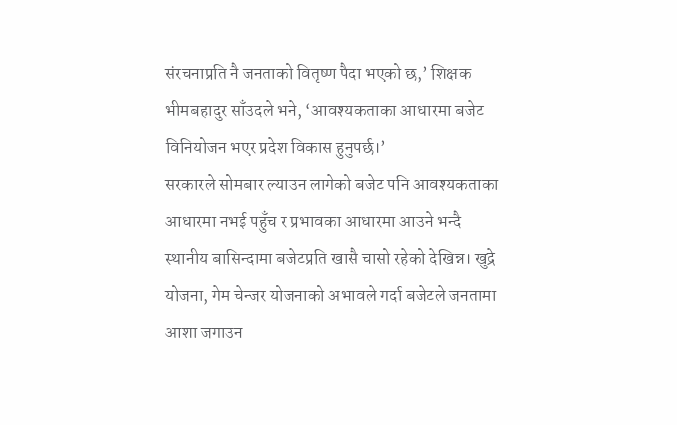संरचनाप्रति नै जनताको वितृष्ण पैदा भएको छ,’ शिक्षक भीमबहादुर साँउदले भने, ‘आवश्यकताका आधारमा बजेट विनियोजन भएर प्रदेश विकास हुनुपर्छ।’
सरकारले सोमबार ल्याउन लागेको बजेट पनि आवश्यकताका आधारमा नभई पहुँच र प्रभावका आधारमा आउने भन्दै स्थानीय बासिन्दामा बजेटप्रति खासै चासो रहेको देखिन्न। खुद्रे योजना, गेम चेन्जर योजनाको अभावले गर्दा बजेटले जनतामा आशा जगाउन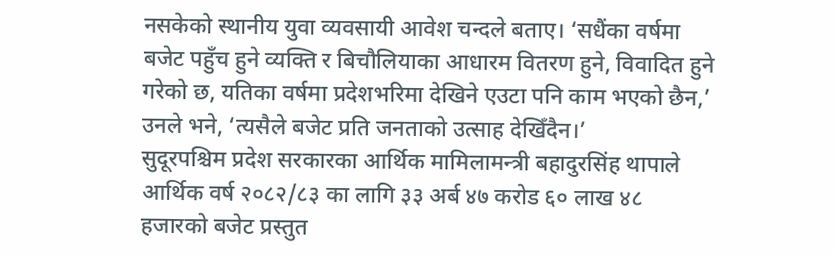नसकेको स्थानीय युवा व्यवसायी आवेश चन्दले बताए। ‘सधैंका वर्षमा बजेट पहुँच हुने व्यक्ति र बिचौलियाका आधारम वितरण हुने, विवादित हुने गरेको छ, यतिका वर्षमा प्रदेशभरिमा देखिने एउटा पनि काम भएको छैन,’ उनले भने, ‘त्यसैले बजेट प्रति जनताको उत्साह देखिँदैन।’
सुदूरपश्चिम प्रदेश सरकारका आर्थिक मामिलामन्त्री बहादुरसिंह थापाले आर्थिक वर्ष २०८२/८३ का लागि ३३ अर्ब ४७ करोड ६० लाख ४८ हजारको बजेट प्रस्तुत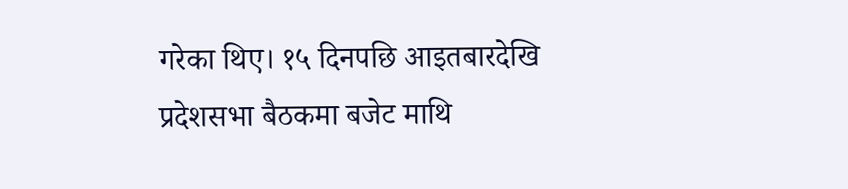गरेका थिए। १५ दिनपछि आइतबारदेखि प्रदेशसभा बैठकमा बजेट माथि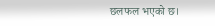छलफल भएको छ।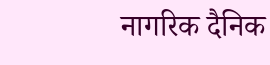नागरिक दैनिक